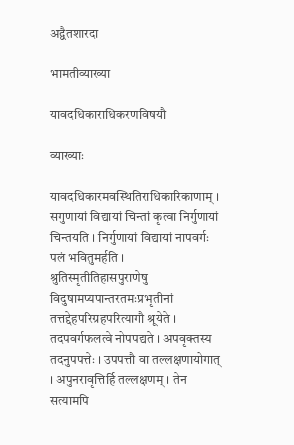अद्वैतशारदा

भामतीव्याख्या

यावदधिकाराधिकरणविषयौ

व्याख्याः

यावदधिकारमवस्थितिराधिकारिकाणाम् ।
सगुणायां विद्यायां चिन्तां कृत्वा निर्गुणायां चिन्तयति । निर्गुणायां विद्यायां नापवर्गः पलं भवितुमर्हति । श्रुतिस्मृतीतिहासपुराणेषु विदुषामप्यपान्तरतमःप्रभृतीनां तत्तद्देहपरिग्रहपरित्यागौ श्रूयेते । तदपवर्गफलत्वे नोपपद्यते । अपवृक्तस्य तदनुपपत्तेः । उपपत्तौ वा तल्लक्षणायोगात् । अपुनरावृत्तिर्हि तल्लक्षणम् । तेन सत्यामपि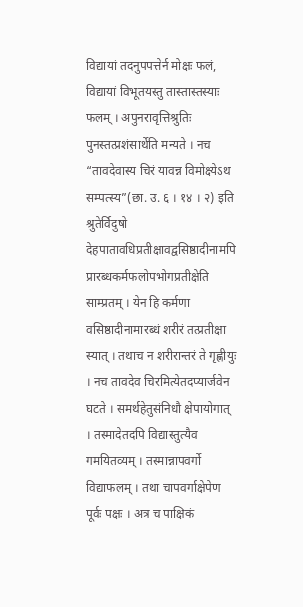विद्यायां तदनुपपत्तेर्न मोक्षः फलं, विद्यायां विभूतयस्तु तास्तास्तस्याः फलम् । अपुनरावृत्तिश्रुतिः पुनस्तत्प्रशंसार्थेति मन्यते । नच “तावदेवास्य चिरं यावन्न विमोक्ष्येऽथ सम्पत्स्य”(छा. उ. ६ । १४ । २) इति श्रुतेर्विदुषो देहपातावधिप्रतीक्षावद्वसिष्ठादीनामपि प्रारब्धकर्मफलोपभोगप्रतीक्षेति साम्प्रतम् । येन हि कर्मणा वसिष्ठादीनामारब्धं शरीरं तत्प्रतीक्षा स्यात् । तथाच न शरीरान्तरं ते गृह्णीयुः । नच तावदेव चिरमित्येतदप्यार्जवेन घटते । समर्थहेतुसंनिधौ क्षेपायोगात् । तस्मादेतदपि विद्यास्तुत्यैव गमयितव्यम् । तस्मान्नापवर्गो विद्याफलम् । तथा चापवर्गाक्षेपेण पूर्वः पक्षः । अत्र च पाक्षिकं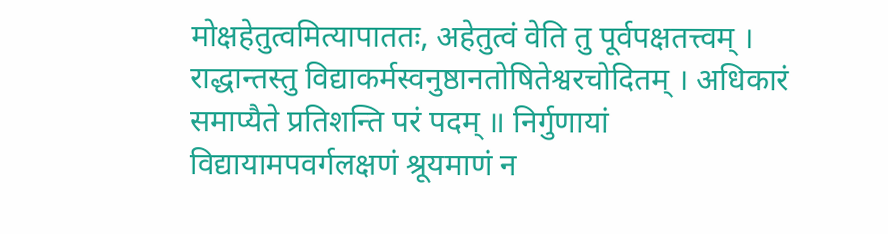मोक्षहेतुत्वमित्यापाततः, अहेतुत्वं वेति तु पूर्वपक्षतत्त्वम् । राद्धान्तस्तु विद्याकर्मस्वनुष्ठानतोषितेश्वरचोदितम् । अधिकारं समाप्यैते प्रतिशन्ति परं पदम् ॥ निर्गुणायां विद्यायामपवर्गलक्षणं श्रूयमाणं न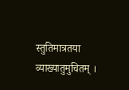स्तुतिमात्रतया व्याख्यातुमुचितम् ।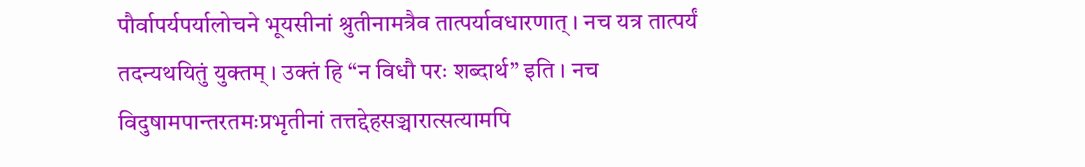पौर्वापर्यपर्यालोचने भूयसीनां श्रुतीनामत्रैव तात्पर्यावधारणात् । नच यत्र तात्पर्यं तदन्यथयितुं युक्तम् । उक्तं हि “न विधौ परः शब्दार्थ” इति । नच विदुषामपान्तरतमःप्रभृतीनां तत्तद्देहसञ्चारात्सत्यामपि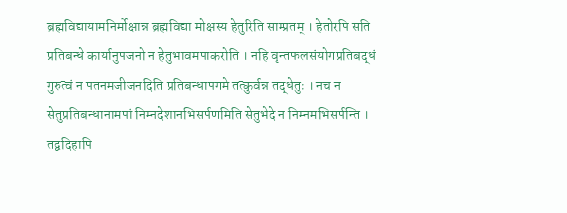ब्रह्मविद्यायामनिर्मोक्षान्न ब्रह्मविद्या मोक्षस्य हेतुरिति साम्प्रतम् । हेतोरपि सति प्रतिबन्धे कार्यानुपजनो न हेतुभावमपाकरोति । नहि वृन्तफलसंयोगप्रतिबद्धं गुरुत्वं न पतनमजीजनदिति प्रतिबन्धापगमे तत्कुर्वन्न तद्धेतुः । नच न सेतुप्रतिबन्धानामपां निम्नदेशानभिसर्पणमिति सेतुभेदे न निम्नमभिसर्पन्ति । तद्वदिहापि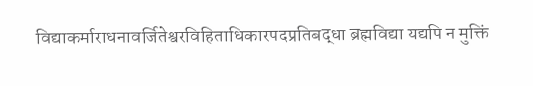विद्याकर्माराधनावर्जितेश्वरविहिताधिकारपदप्रतिबद्धा ब्रह्मविद्या यद्यपि न मुक्तिं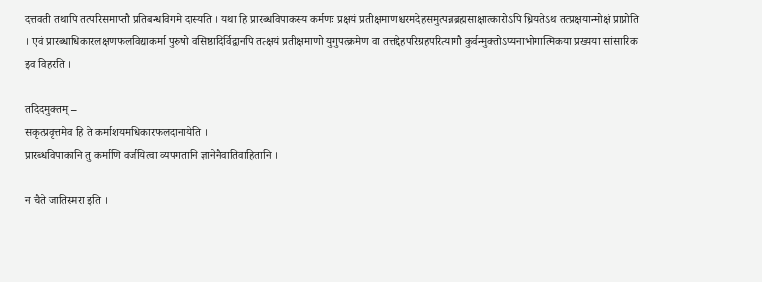दत्तवती तथापि तत्परिसमाप्तौ प्रतिबन्धविगमे दास्यति । यथा हि प्रारब्धविपाकस्य कर्मणः प्रक्षयं प्रतीक्षमाणश्चरमदेहसमुत्पन्नब्रह्मसाक्षात्कारोऽपि ध्रियतेऽथ तत्प्रक्षयान्मोक्षं प्राप्नोति । एवं प्रारब्धाधिकारलक्षणफलविद्याकर्मा पुरुषो वसिष्ठादिर्विद्वानपि तत्क्षयं प्रतीक्षमाणो युगुपत्क्रमेण वा तत्तद्देहपरिग्रहपरित्यागौ कुर्वन्मुक्तोऽप्यनाभोगात्मिकया प्रख्यया सांसारिक इव विहरति ।

तदिदमुक्तम् –
सकृत्प्रवृत्तमेव हि ते कर्माशयमधिकारफलदानायेति ।
प्रारब्धविपाकानि तु कर्माणि वर्जयित्वा व्यपगतानि ज्ञानेनैवातिवाहितानि ।

न चैते जातिस्मरा इति ।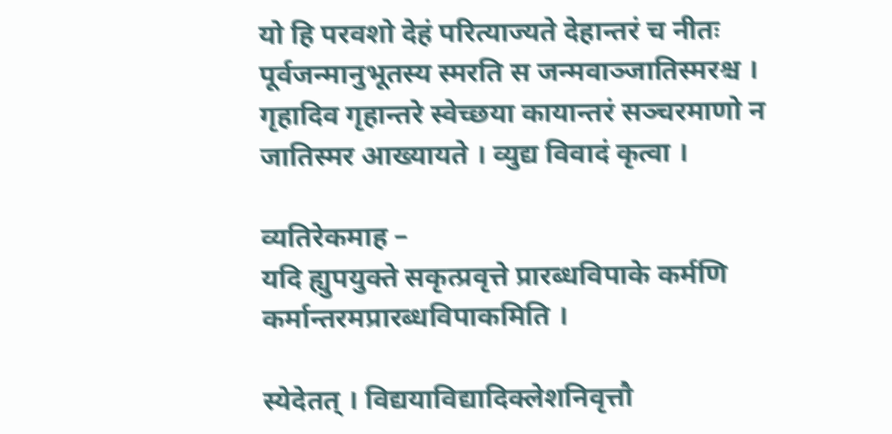यो हि परवशो देहं परित्याज्यते देहान्तरं च नीतः पूर्वजन्मानुभूतस्य स्मरति स जन्मवाञ्जातिस्मरश्च । गृहादिव गृहान्तरे स्वेच्छया कायान्तरं सञ्चरमाणो न जातिस्मर आख्यायते । व्युद्य विवादं कृत्वा ।

व्यतिरेकमाह –
यदि ह्युपयुक्ते सकृत्प्रवृत्ते प्रारब्धविपाके कर्मणि कर्मान्तरमप्रारब्धविपाकमिति ।

स्येदेतत् । विद्ययाविद्यादिक्लेशनिवृत्तौ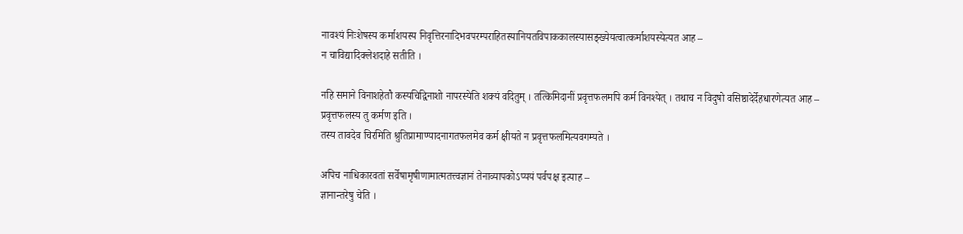नावश्यं निःशेषस्य कर्माशयस्य निवृत्तिरनादिभवपरम्पराहितस्यानियतविपाककालस्यासङ्ख्येयत्वात्कर्माशयस्येत्यत आह –
न चाविद्यादिक्लेशदाहे सतीति ।

नहि समाने विनाशहेतौ कस्यचिद्विनाशो नापरस्येति शक्यं वदितुम् । तत्किमिदानीं प्रवृत्तफलमपि कर्म विनश्येत् । तथाच न विदुषो वसिष्ठादेर्देहधारणेत्यत आह –
प्रवृत्तफलस्य तु कर्मण इति ।
तस्य तावदेव चिरमिति श्रुतिप्रामाण्यादनागतफलमेव कर्म क्षीयते न प्रवृत्तफलमित्यवगम्यते ।

अपिच नाधिकारवतां सर्वेषामृषीणामात्मतत्त्वज्ञानं तेनाव्यापकोऽप्ययं पर्वपक्ष इत्याह –
ज्ञानान्तरेषु चेति ।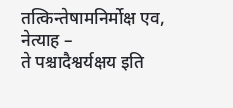तत्किन्तेषामनिर्मोक्ष एव, नेत्याह –
ते पश्चादैश्वर्यक्षय इति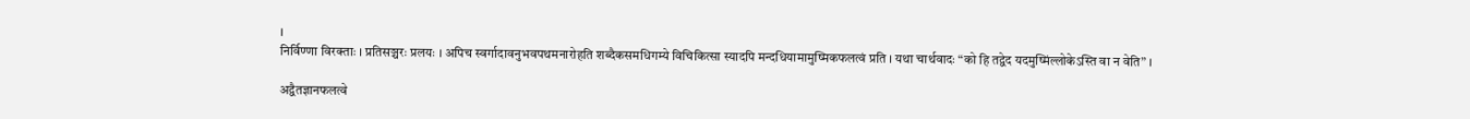।
निर्विण्णा विरक्ताः । प्रतिसञ्चरः प्रलयः । अपिच स्वर्गादावनुभवपथमनारोहति शब्दैकसमधिगम्ये विचिकित्सा स्यादपि मन्दधियामामुष्मिकफलत्वं प्रति । यथा चार्थवादः “को हि तद्वेद यदमुष्मिंल्लोकेऽस्ति वा न वेति” ।

अद्वैतज्ञानफलत्वे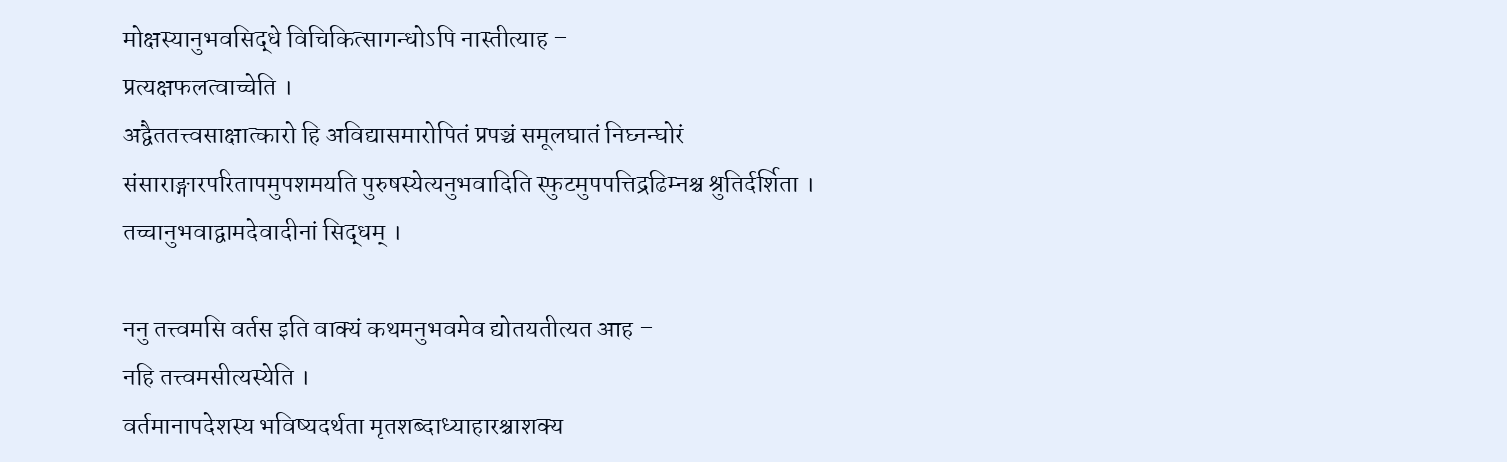मोक्षस्यानुभवसिद्धे विचिकित्सागन्धोऽपि नास्तीत्याह –
प्रत्यक्षफलत्वाच्चेति ।
अद्वैततत्त्वसाक्षात्कारो हि अविद्यासमारोपितं प्रपञ्चं समूलघातं निघ्नन्घोरं संसाराङ्गारपरितापमुपशमयति पुरुषस्येत्यनुभवादिति स्फुटमुपपत्तिद्रढिम्नश्च श्रुतिर्दर्शिता । तच्चानुभवाद्वामदेवादीनां सिद्धम् ।

ननु तत्त्वमसि वर्तस इति वाक्यं कथमनुभवमेव द्योतयतीत्यत आह –
नहि तत्त्वमसीत्यस्येति ।
वर्तमानापदेशस्य भविष्यदर्थता मृतशब्दाध्याहारश्चाशक्य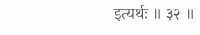इत्यर्थः ॥ ३२ ॥